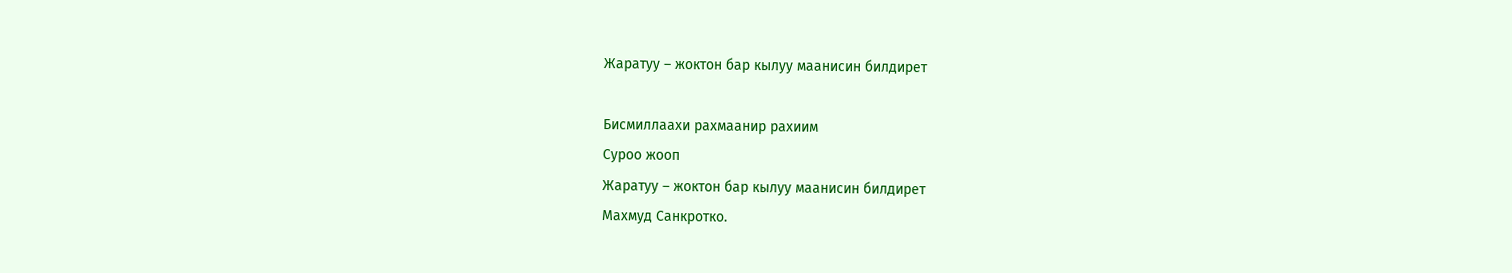Жаратуу – жоктон бар кылуу маанисин билдирет

Бисмиллаахи рахмаанир рахиим
Суроо жооп
Жаратуу – жоктон бар кылуу маанисин билдирет
Махмуд Санкротко.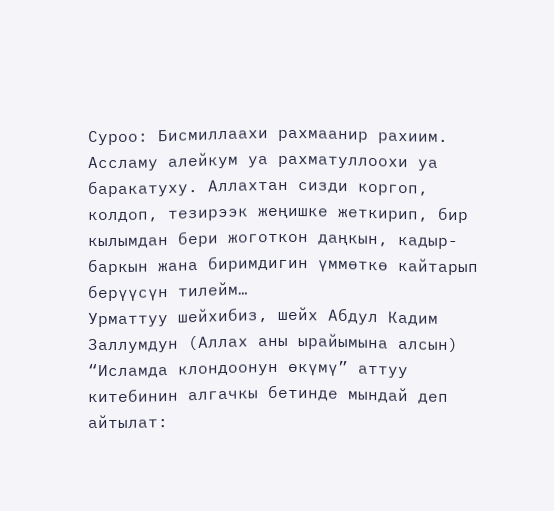Суроо: Бисмиллаахи рахмаанир рахиим. Ассламу алейкум уа рахматуллоохи уа баракатуху. Аллахтан сизди коргоп, колдоп, тезирээк жеңишке жеткирип, бир кылымдан бери жоготкон даңкын, кадыр-баркын жана биримдигин үммөткө кайтарып берүүсүн тилейм…
Урматтуу шейхибиз, шейх Абдул Кадим Заллумдун (Аллах аны ырайымына алсын) “Исламда клондоонун өкүмү” аттуу китебинин алгачкы бетинде мындай деп айтылат: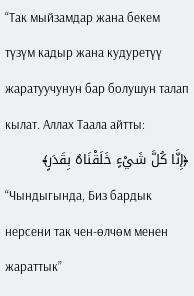“Так мыйзамдар жана бекем түзүм кадыр жана кудуретүү жаратуучунун бар болушун талап кылат. Аллах Таала айтты:
﴿إِنَّا كُلَّ شَيْءٍ خَلَقْنَاهُ بِقَدَرٍ﴾
“Чындыгында, Биз бардык нерсени так чен-өлчөм менен жараттык”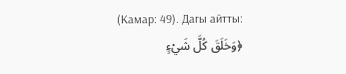(Камар: 49). Дагы айтты:
﴿وَخَلَقَ كُلَّ شَيْءٍ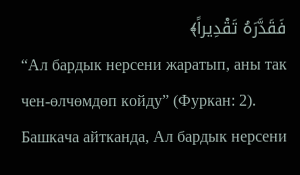فَقَدَّرَهُ تَقْدِيراً﴾
“Ал бардык нерсени жаратып, аны так чен-өлчөмдөп койду” (Фуркан: 2).
Башкача айтканда, Ал бардык нерсени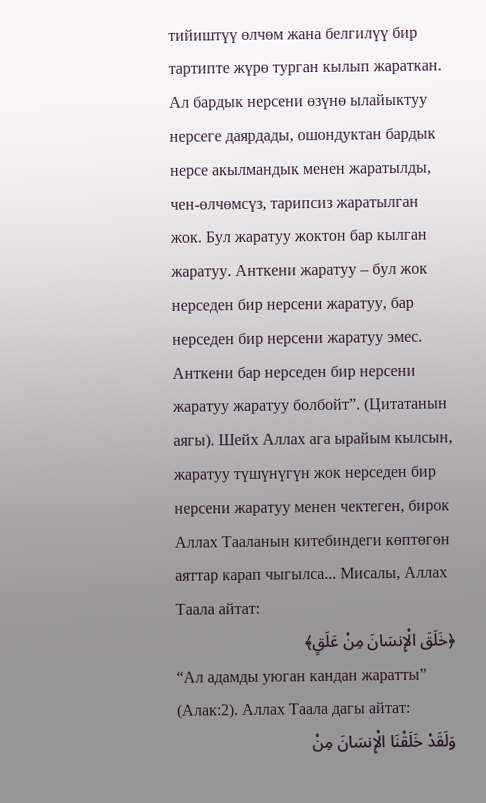тийиштүү өлчөм жана белгилүү бир тартипте жүрө турган кылып жараткан. Ал бардык нерсени өзүнө ылайыктуу нерсеге даярдады, ошондуктан бардык нерсе акылмандык менен жаратылды, чен-өлчөмсүз, тарипсиз жаратылган жок. Бул жаратуу жоктон бар кылган жаратуу. Анткени жаратуу – бул жок нерседен бир нерсени жаратуу, бар нерседен бир нерсени жаратуу эмес. Анткени бар нерседен бир нерсени жаратуу жаратуу болбойт”. (Цитатанын аягы). Шейх Аллах ага ырайым кылсын, жаратуу түшүнүгүн жок нерседен бир нерсени жаратуу менен чектеген, бирок Аллах Тааланын китебиндеги көптөгөн аяттар карап чыгылса... Мисалы, Аллах Таала айтат:
﴿خَلَقَ الْإِنسَانَ مِنْ عَلَقٍ﴾
“Ал адамды уюган кандан жаратты” (Алак:2). Аллах Таала дагы айтат:
وَلَقَدْ خَلَقْنَا الْإِنسَانَ مِنْ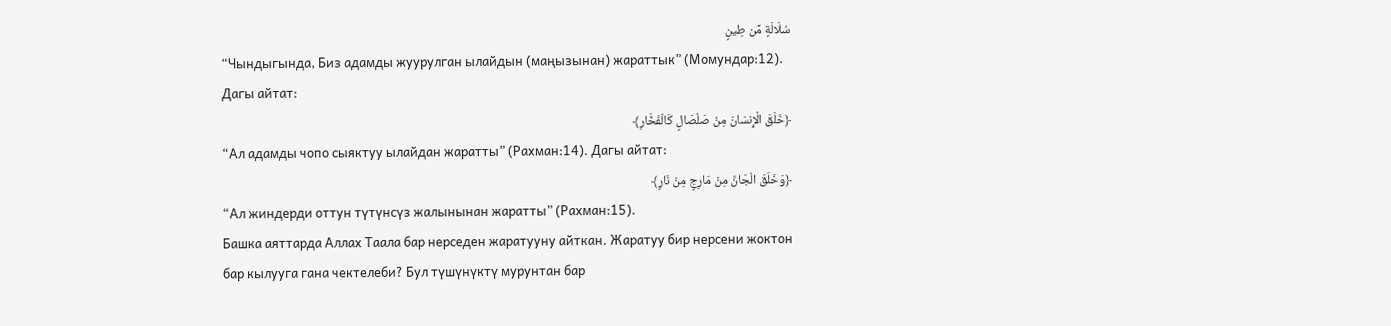سُلَالَةٍ مِّن طِينٍ
“Чындыгында, Биз адамды жуурулган ылайдын (маңызынан) жараттык” (Момундар:12).
Дагы айтат:
﴿خَلَقَ الْإِنسَانَ مِنْ صَلْصَالٍ كَالْفَخَّارِ﴾
“Ал адамды чопо сыяктуу ылайдан жаратты” (Рахман:14). Дагы айтат:
﴿وَخَلَقَ الْجَانَّ مِنْ مَارِجٍ مِنْ نَارٍ﴾
“Ал жиндерди оттун түтүнсүз жалынынан жаратты” (Рахман:15).
Башка аяттарда Аллах Таала бар нерседен жаратууну айткан. Жаратуу бир нерсени жоктон бар кылууга гана чектелеби? Бул түшүнүктү мурунтан бар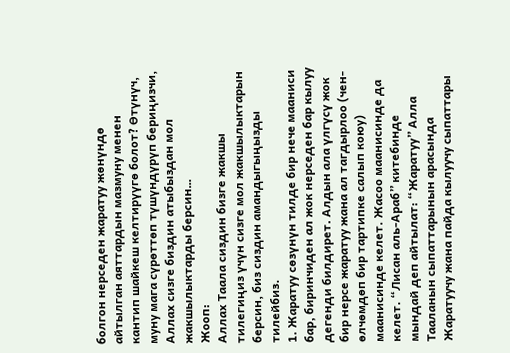болгон нерседен жаратуу жөнүндө айтылган аяттардын мазмуну менен кантип шайкеш келтирүүгө болот? Өтүнүч, муну мага сүрөттөп түшүндүрүп бериңизчи, Аллах сизге биздин атыбыздан мол жакшылыктарды берсин…
Жооп:
Аллах Таала сиздин бизге жакшы тилегиңиз үчүн сизге мол жакшылыктарын берсин, биз сиздин амандыгыңызды тилейбиз.
1. Жаратуу сөзүнүн тилде бир нече мааниси бар, биринчиден ал жок нерседен бар кылуу дегенди билдирет. Алдын ала үлгүсү жок бир нерсе жаратуу жана ал тагдырлоо (чен-өлчөмдөп бир тартипке салып коюу) маанисинде келет. Жасоо маанисинде да келет. “Лисан аль-Араб” китебинде мындай деп айтылат: “Жаратуу” Алла Тааланын сыпаттарынын арасында Жаратуучу жана пайда кылуучу сыпаттары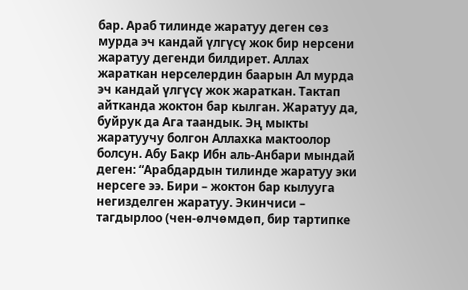бар. Араб тилинде жаратуу деген сөз мурда эч кандай үлгүсү жок бир нерсени жаратуу дегенди билдирет. Аллах жараткан нерселердин баарын Ал мурда эч кандай үлгүсү жок жараткан. Тактап айтканда жоктон бар кылган. Жаратуу да, буйрук да Ага таандык. Эң мыкты жаратуучу болгон Аллахка мактоолор болсун. Абу Бакр Ибн аль-Анбари мындай деген: “Арабдардын тилинде жаратуу эки нерсеге ээ. Бири – жоктон бар кылууга негизделген жаратуу. Экинчиси – тагдырлоо (чен-өлчөмдөп, бир тартипке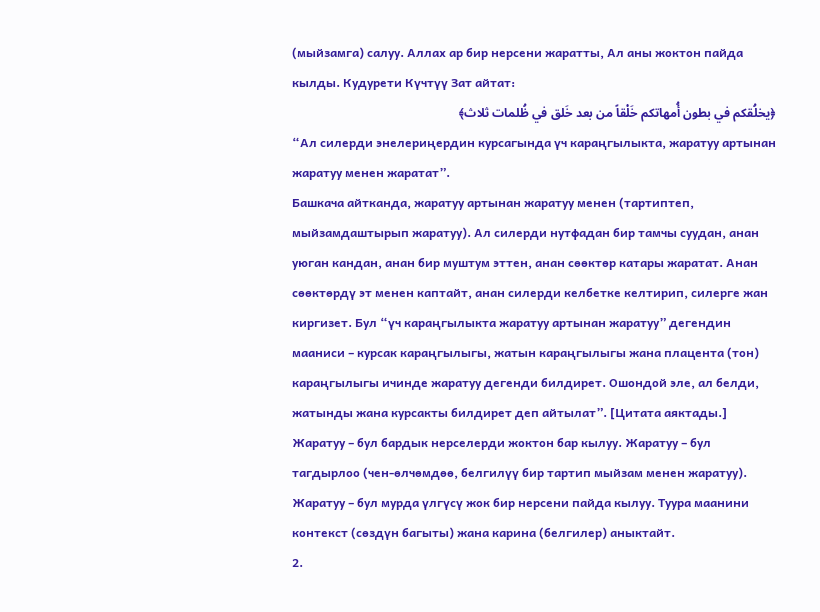(мыйзамга) салуу. Аллах ар бир нерсени жаратты, Ал аны жоктон пайда кылды. Кудурети Күчтүү Зат айтат:
﴿يخلُقكم في بطون أُمهاتكم خَلْقاً من بعد خَلق في ظُلمات ثلاث﴾
“Ал силерди энелериңердин курсагында үч караңгылыкта, жаратуу артынан жаратуу менен жаратат”.
Башкача айтканда, жаратуу артынан жаратуу менен (тартиптеп, мыйзамдаштырып жаратуу). Ал силерди нутфадан бир тамчы суудан, анан уюган кандан, анан бир муштум эттен, анан сөөктөр катары жаратат. Анан сөөктөрдү эт менен каптайт, анан силерди келбетке келтирип, силерге жан киргизет. Бул “үч караңгылыкта жаратуу артынан жаратуу” дегендин мааниси – курсак караңгылыгы, жатын караңгылыгы жана плацента (тон) караңгылыгы ичинде жаратуу дегенди билдирет. Ошондой эле, ал белди, жатынды жана курсакты билдирет деп айтылат”. [Цитата аяктады.]
Жаратуу – бул бардык нерселерди жоктон бар кылуу. Жаратуу – бул тагдырлоо (чен-өлчөмдөө, белгилүү бир тартип мыйзам менен жаратуу).
Жаратуу – бул мурда үлгүсү жок бир нерсени пайда кылуу. Туура маанини контекст (сөздүн багыты) жана карина (белгилер) аныктайт.
2.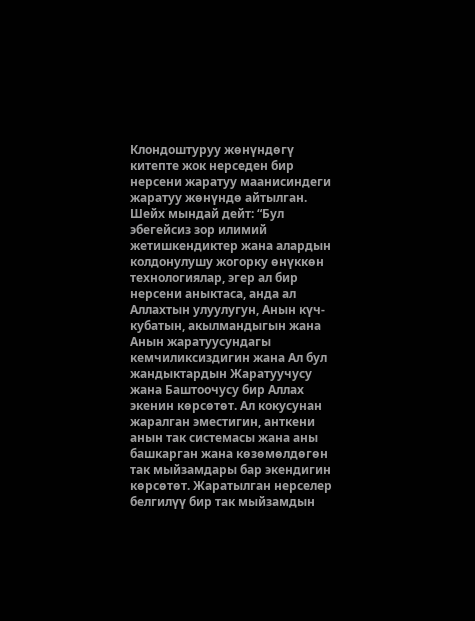Клондоштуруу жөнүндөгү китепте жок нерседен бир нерсени жаратуу маанисиндеги жаратуу жөнүндө айтылган. Шейх мындай дейт: “Бул эбегейсиз зор илимий жетишкендиктер жана алардын колдонулушу жогорку өнүккөн технологиялар, эгер ал бир нерсени аныктаса, анда ал Аллахтын улуулугун, Анын күч-кубатын, акылмандыгын жана Анын жаратуусундагы кемчиликсиздигин жана Ал бул жандыктардын Жаратуучусу жана Баштоочусу бир Аллах экенин көрсөтөт. Ал кокусунан жаралган эместигин, анткени анын так системасы жана аны башкарган жана көзөмөлдөгөн так мыйзамдары бар экендигин көрсөтөт. Жаратылган нерселер белгилүү бир так мыйзамдын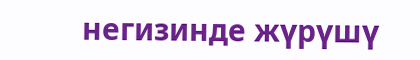негизинде жүрүшү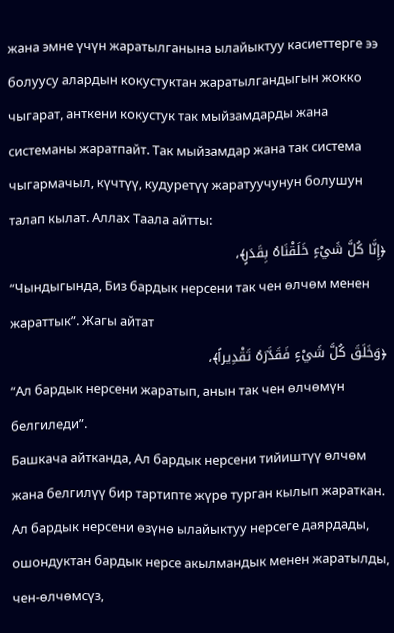жана эмне үчүн жаратылганына ылайыктуу касиеттерге ээ болуусу алардын кокустуктан жаратылгандыгын жокко чыгарат, анткени кокустук так мыйзамдарды жана системаны жаратпайт. Так мыйзамдар жана так система чыгармачыл, күчтүү, кудуретүү жаратуучунун болушун талап кылат. Аллах Таала айтты:
﴿إِنَّا كُلَّ شَيْءٍ خَلَقْنَاهُ بِقَدَرٍ﴾،
“Чындыгында, Биз бардык нерсени так чен өлчөм менен жараттык”. Жагы айтат
﴿وَخَلَقَ كُلَّ شَيْءٍ فَقَدَّرَهُ تَقْدِيراً﴾،
“Ал бардык нерсени жаратып, анын так чен өлчөмүн белгиледи”.
Башкача айтканда, Ал бардык нерсени тийиштүү өлчөм жана белгилүү бир тартипте жүрө турган кылып жараткан. Ал бардык нерсени өзүнө ылайыктуу нерсеге даярдады, ошондуктан бардык нерсе акылмандык менен жаратылды, чен-өлчөмсүз,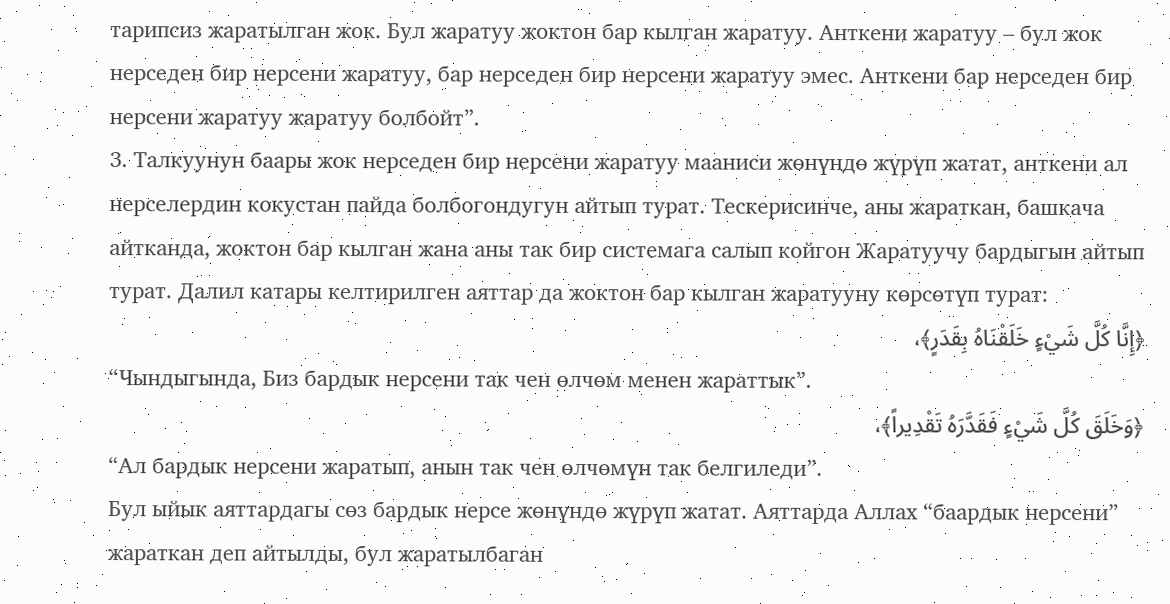тарипсиз жаратылган жок. Бул жаратуу жоктон бар кылган жаратуу. Анткени жаратуу – бул жок нерседен бир нерсени жаратуу, бар нерседен бир нерсени жаратуу эмес. Анткени бар нерседен бир нерсени жаратуу жаратуу болбойт”.
3. Талкуунун баары жок нерседен бир нерсени жаратуу мааниси жөнүндө жүрүп жатат, анткени ал нерселердин кокустан пайда болбогондугун айтып турат. Тескерисинче, аны жараткан, башкача айтканда, жоктон бар кылган жана аны так бир системага салып койгон Жаратуучу бардыгын айтып турат. Далил катары келтирилген аяттар да жоктон бар кылган жаратууну көрсөтүп турат:
﴿إِنَّا كُلَّ شَيْءٍ خَلَقْنَاهُ بِقَدَرٍ﴾،
“Чындыгында, Биз бардык нерсени так чен өлчөм менен жараттык”.
﴿وَخَلَقَ كُلَّ شَيْءٍ فَقَدَّرَهُ تَقْدِيراً﴾،
“Ал бардык нерсени жаратып, анын так чен өлчөмүн так белгиледи”.
Бул ыйык аяттардагы сөз бардык нерсе жөнүндө жүрүп жатат. Аяттарда Аллах “баардык нерсени” жараткан деп айтылды, бул жаратылбаган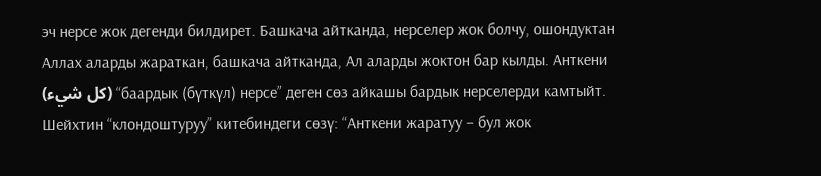эч нерсе жок дегенди билдирет. Башкача айтканда, нерселер жок болчу, ошондуктан Аллах аларды жараткан, башкача айтканда, Ал аларды жоктон бар кылды. Анткени (كل شيء) “баардык (бүткүл) нерсе” деген сөз айкашы бардык нерселерди камтыйт. Шейхтин “клондоштуруу” китебиндеги сөзү: “Анткени жаратуу – бул жок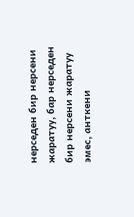нерседен бир нерсени жаратуу, бар нерседен бир нерсени жаратуу эмес, анткени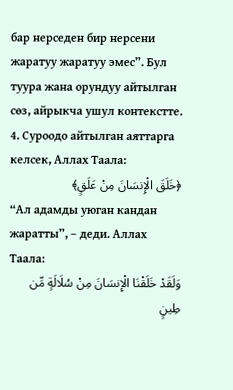бар нерседен бир нерсени жаратуу жаратуу эмес”. Бул туура жана орундуу айтылган сөз, айрыкча ушул контекстте.
4. Суроодо айтылган аяттарга келсек, Аллах Таала:
﴿خَلَقَ الْإِنسَانَ مِنْ عَلَقٍ﴾
“Ал адамды уюган кандан жаратты”, – деди. Аллах Таала:
وَلَقَدْ خَلَقْنَا الْإِنسَانَ مِنْ سُلَالَةٍ مِّن طِينٍ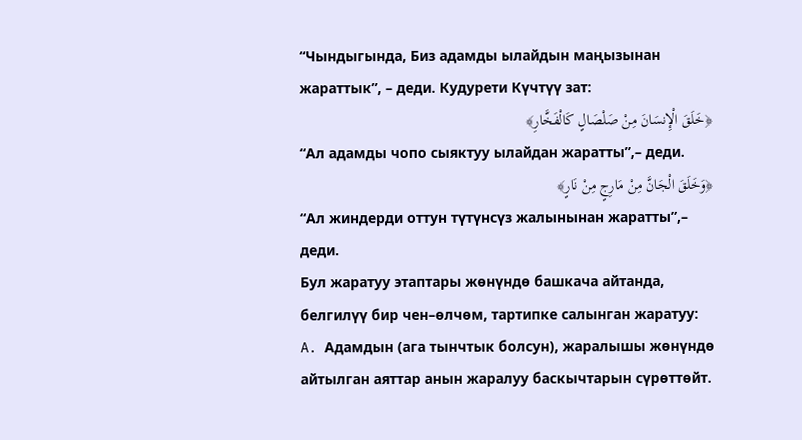“Чындыгында, Биз адамды ылайдын маңызынан жараттык”, – деди. Кудурети Күчтүү зат:
﴿خَلَقَ الْإِنسَانَ مِنْ صَلْصَالٍ كَالْفَخَّارِ﴾
“Ал адамды чопо сыяктуу ылайдан жаратты”,– деди.
﴿وَخَلَقَ الْجَانَّ مِنْ مَارِجٍ مِنْ نَارٍ﴾
“Ал жиндерди оттун түтүнсүз жалынынан жаратты”,– деди.
Бул жаратуу этаптары жөнүндө башкача айтанда, белгилүү бир чен–өлчөм, тартипке салынган жаратуу:
A. Адамдын (ага тынчтык болсун), жаралышы жөнүндө айтылган аяттар анын жаралуу баскычтарын сүрөттөйт.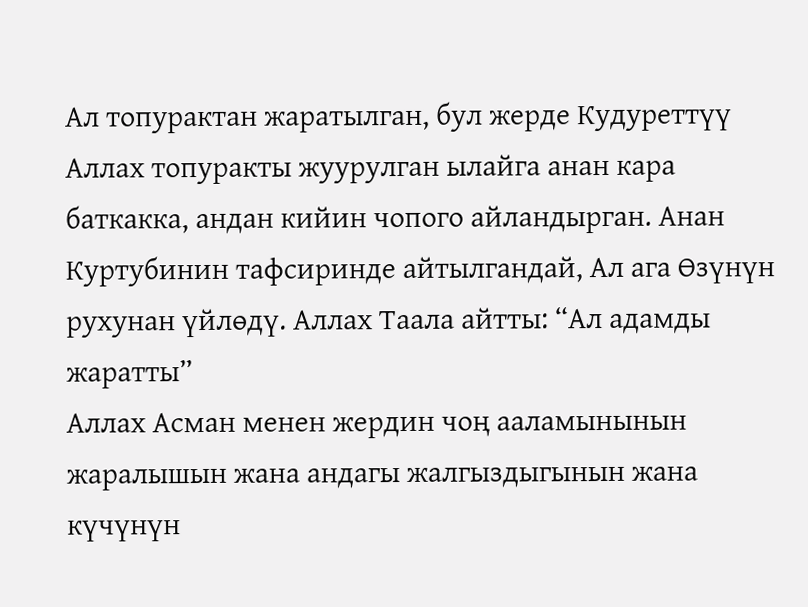Ал топурактан жаратылган, бул жерде Кудуреттүү Аллах топуракты жуурулган ылайга анан кара баткакка, андан кийин чопого айландырган. Анан Куртубинин тафсиринде айтылгандай, Ал ага Өзүнүн рухунан үйлөдү. Аллах Таала айтты: “Ал адамды жаратты”
Аллах Асман менен жердин чоң ааламынынын жаралышын жана андагы жалгыздыгынын жана күчүнүн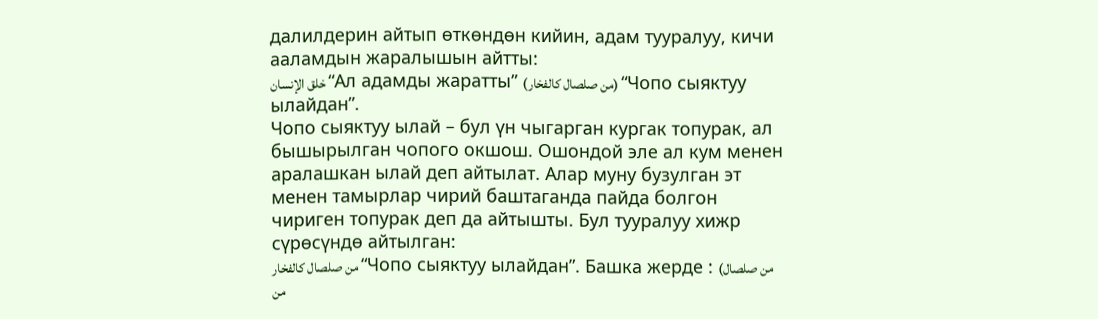далилдерин айтып өткөндөн кийин, адам тууралуу, кичи ааламдын жаралышын айтты:
خلق الإنسان “Ал адамды жаратты” (من صلصال كالفخار) “Чопо сыяктуу ылайдан”.
Чопо сыяктуу ылай – бул үн чыгарган кургак топурак, ал бышырылган чопого окшош. Ошондой эле ал кум менен аралашкан ылай деп айтылат. Алар муну бузулган эт менен тамырлар чирий баштаганда пайда болгон чириген топурак деп да айтышты. Бул тууралуу хижр сүрөсүндө айтылган:
من صلصال كالفخار “Чопо сыяктуу ылайдан”. Башка жерде : (من صلصال من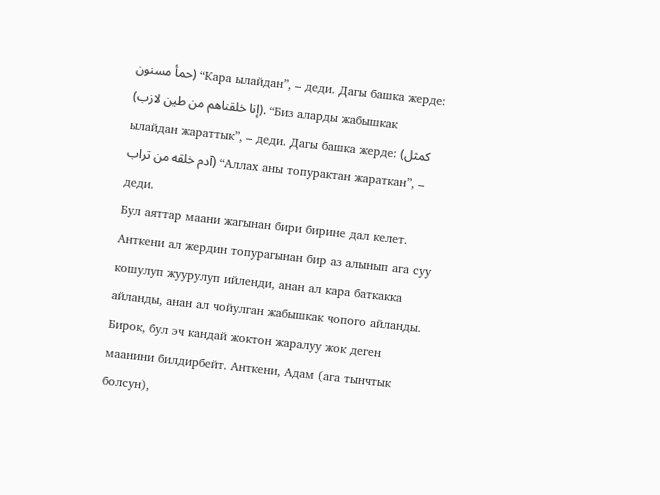حمأ مسنون) “Кара ылайдан”, – деди. Дагы башка жерде: (إنا خلقناهم من طين لازب). “Биз аларды жабышкак ылайдан жараттык”, – деди. Дагы башка жерде: (كمثل آدم خلقه من تراب) “Аллах аны топурактан жараткан”, – деди.
Бул аяттар маани жагынан бири бирине дал келет. Анткени ал жердин топурагынан бир аз алынып ага суу кошулуп жуурулуп ийленди, анан ал кара баткакка айланды, анан ал чойулган жабышкак чопого айланды.
Бирок, бул эч кандай жоктон жаралуу жок деген маанини билдирбейт. Анткени, Адам (ага тынчтык болсун),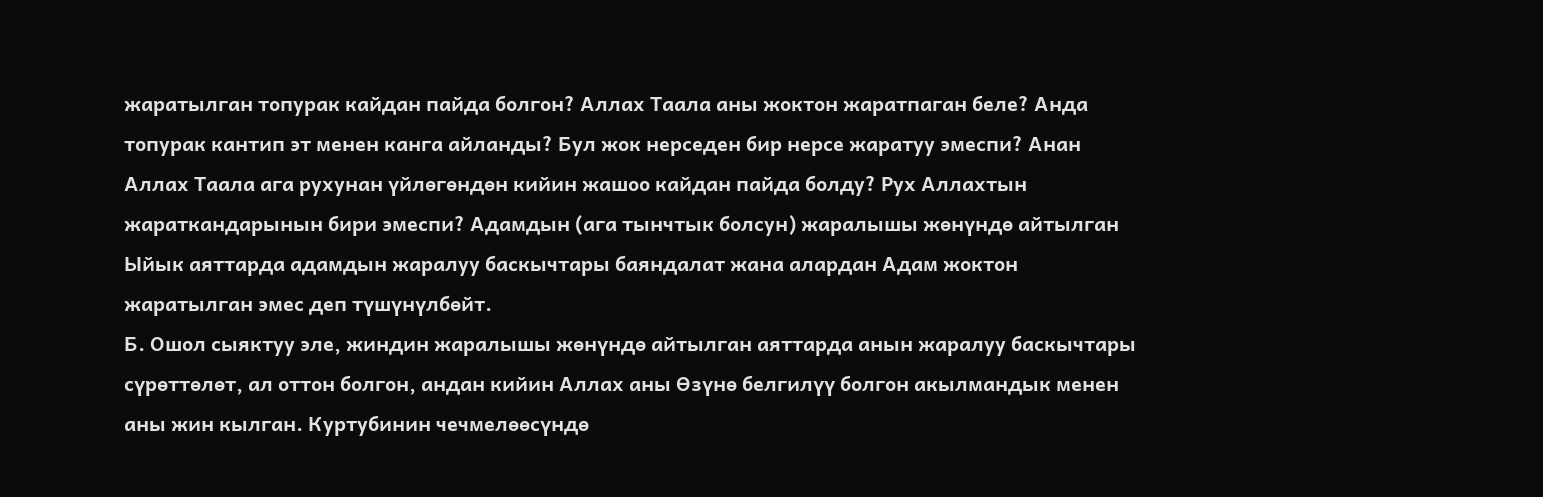жаратылган топурак кайдан пайда болгон? Аллах Таала аны жоктон жаратпаган беле? Анда топурак кантип эт менен канга айланды? Бул жок нерседен бир нерсе жаратуу эмеспи? Анан Аллах Таала ага рухунан үйлөгөндөн кийин жашоо кайдан пайда болду? Рух Аллахтын жараткандарынын бири эмеспи? Адамдын (ага тынчтык болсун) жаралышы жөнүндө айтылган Ыйык аяттарда адамдын жаралуу баскычтары баяндалат жана алардан Адам жоктон жаратылган эмес деп түшүнүлбөйт.
Б. Ошол сыяктуу эле, жиндин жаралышы жөнүндө айтылган аяттарда анын жаралуу баскычтары сүрөттөлөт, ал оттон болгон, андан кийин Аллах аны Өзүнө белгилүү болгон акылмандык менен аны жин кылган. Куртубинин чечмелөөсүндө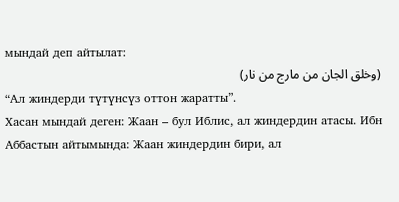мындай деп айтылат:
(وخلق الجان من مارج من نار)
“Ал жиндерди түтүнсүз оттон жаратты”.
Хасан мындай деген: Жаан – бул Иблис, ал жиндердин атасы. Ибн Аббастын айтымында: Жаан жиндердин бири, ал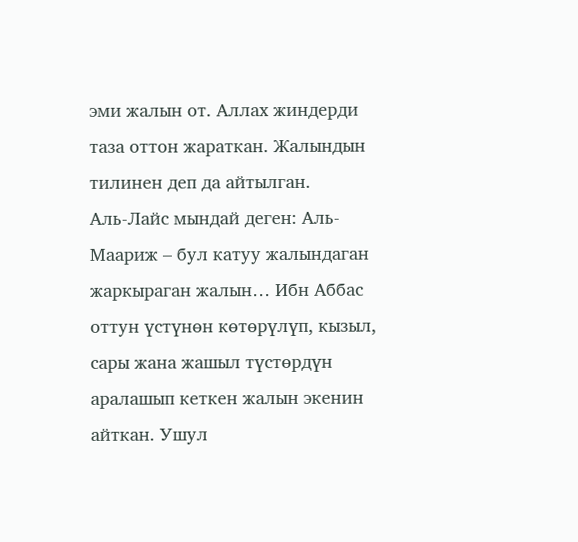эми жалын от. Аллах жиндерди таза оттон жараткан. Жалындын тилинен деп да айтылган.
Аль-Лайс мындай деген: Аль-Маариж – бул катуу жалындаган жаркыраган жалын… Ибн Аббас оттун үстүнөн көтөрүлүп, кызыл, сары жана жашыл түстөрдүн аралашып кеткен жалын экенин айткан. Ушул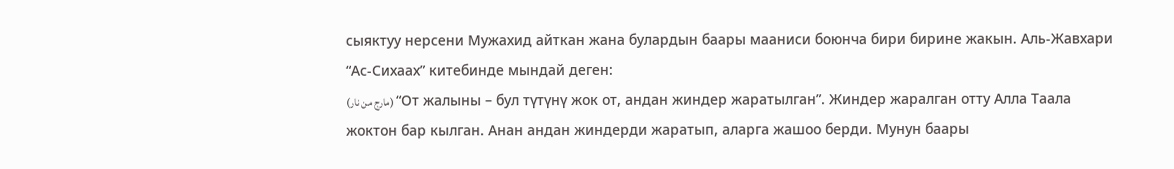сыяктуу нерсени Мужахид айткан жана булардын баары мааниси боюнча бири бирине жакын. Аль-Жавхари “Ас-Сихаах” китебинде мындай деген:
(مارج من نار) “От жалыны – бул түтүнү жок от, андан жиндер жаратылган”. Жиндер жаралган отту Алла Таала жоктон бар кылган. Анан андан жиндерди жаратып, аларга жашоо берди. Мунун баары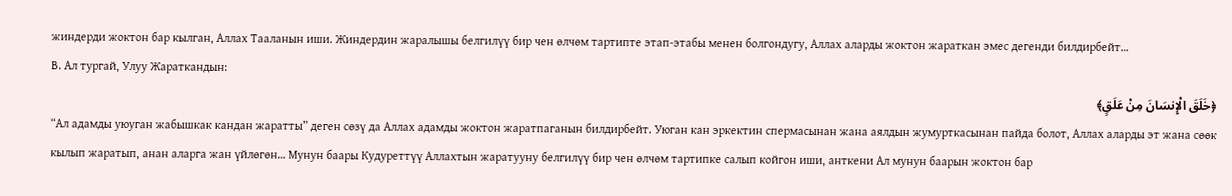жиндерди жоктон бар кылган, Аллах Тааланын иши. Жиндердин жаралышы белгилүү бир чен өлчөм тартипте этап-этабы менен болгондугу, Аллах аларды жоктон жараткан эмес дегенди билдирбейт…
В. Ал тургай, Улуу Жараткандын:
﴿خَلَقَ الْإِنسَانَ مِنْ عَلَقٍ﴾
“Ал адамды уюуган жабышкак кандан жаратты” деген сөзү да Аллах адамды жоктон жаратпаганын билдирбейт. Уюган кан эркектин спермасынан жана аялдын жумурткасынан пайда болот, Аллах аларды эт жана сөөк кылып жаратып, анан аларга жан үйлөгөн… Мунун баары Кудуреттүү Аллахтын жаратууну белгилүү бир чен өлчөм тартипке салып койгон иши, анткени Ал мунун баарын жоктон бар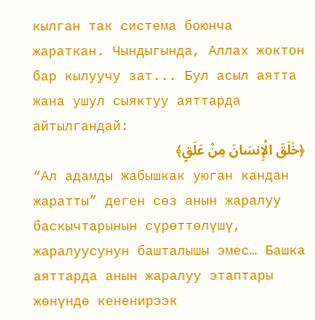кылган так система боюнча жараткан. Чындыгында, Аллах жоктон бар кылуучу зат... Бул асыл аятта жана ушул сыяктуу аяттарда айтылгандай:
﴿خَلَقَ الْإِنسَانَ مِنْ عَلَقٍ﴾
“Ал адамды жабышкак уюган кандан жаратты” деген сөз анын жаралуу баскычтарынын сүрөттөлүшү, жаралуусунун башталышы эмес… Башка аяттарда анын жаралуу этаптары жөнүндө кененирээк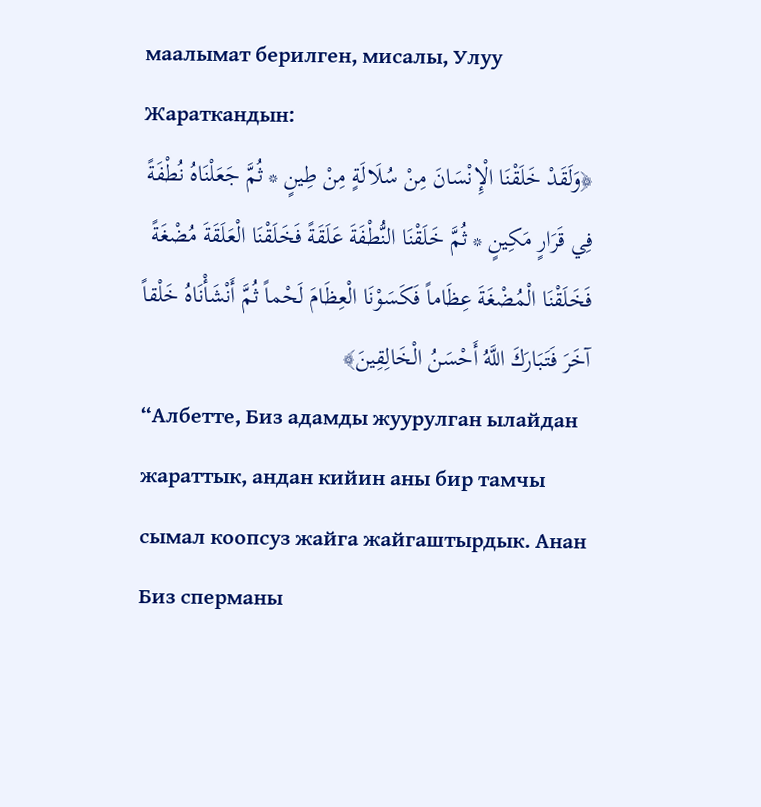маалымат берилген, мисалы, Улуу Жараткандын:
﴿وَلَقَدْ خَلَقْنَا الْإِنْسَانَ مِنْ سُلَالَةٍ مِنْ طِينٍ * ثُمَّ جَعَلْنَاهُ نُطْفَةً فِي قَرَارٍ مَكِينٍ * ثُمَّ خَلَقْنَا النُّطْفَةَ عَلَقَةً فَخَلَقْنَا الْعَلَقَةَ مُضْغَةً فَخَلَقْنَا الْمُضْغَةَ عِظَاماً فَكَسَوْنَا الْعِظَامَ لَحْماً ثُمَّ أَنْشَأْنَاهُ خَلْقاً آخَرَ فَتَبَارَكَ اللَّهُ أَحْسَنُ الْخَالِقِينَ﴾
“Албетте, Биз адамды жуурулган ылайдан жараттык, андан кийин аны бир тамчы сымал коопсуз жайга жайгаштырдык. Анан Биз сперманы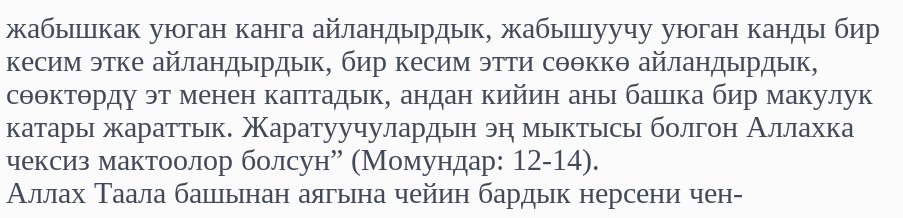жабышкак уюган канга айландырдык, жабышуучу уюган канды бир кесим этке айландырдык, бир кесим этти сөөккө айландырдык, сөөктөрдү эт менен каптадык, андан кийин аны башка бир макулук катары жараттык. Жаратуучулардын эң мыктысы болгон Аллахка чексиз мактоолор болсун” (Момундар: 12-14).
Аллах Таала башынан аягына чейин бардык нерсени чен-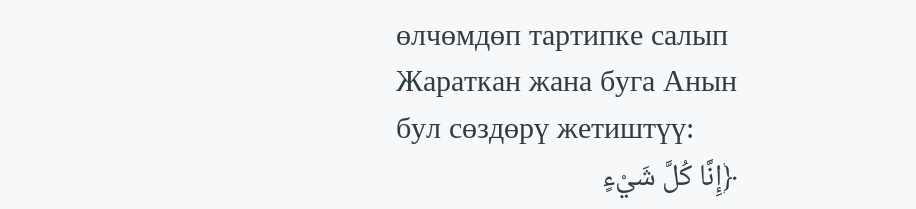өлчөмдөп тартипке салып Жараткан жана буга Анын бул сөздөрү жетиштүү:
﴿إِنَّا كُلَّ شَيْءٍ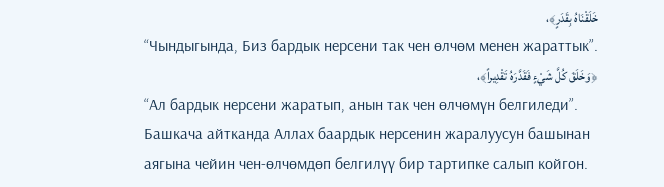خَلَقْنَاهُ بِقَدَرٍ﴾،
“Чындыгында, Биз бардык нерсени так чен өлчөм менен жараттык”.
﴿وَخَلَقَ كُلَّ شَيْءٍ فَقَدَّرَهُ تَقْدِيراً﴾،
“Ал бардык нерсени жаратып, анын так чен өлчөмүн белгиледи”. Башкача айтканда Аллах баардык нерсенин жаралуусун башынан аягына чейин чен-өлчөмдөп белгилүү бир тартипке салып койгон.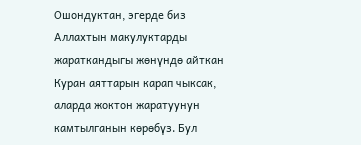Ошондуктан, эгерде биз Аллахтын макулуктарды жараткандыгы жөнүндө айткан Куран аяттарын карап чыксак, аларда жоктон жаратуунун камтылганын көрөбүз. Бул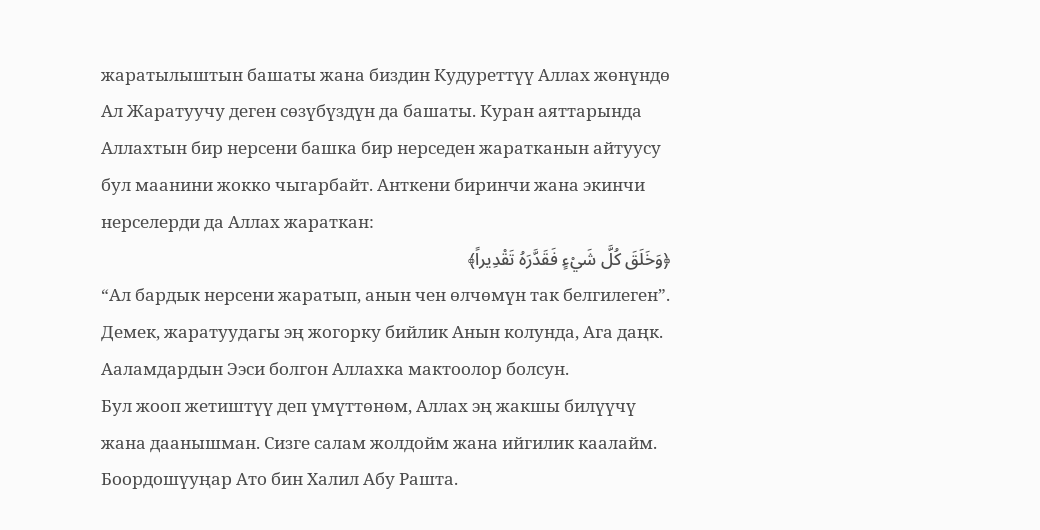жаратылыштын башаты жана биздин Кудуреттүү Аллах жөнүндө Ал Жаратуучу деген сөзүбүздүн да башаты. Куран аяттарында Аллахтын бир нерсени башка бир нерседен жаратканын айтуусу бул маанини жокко чыгарбайт. Анткени биринчи жана экинчи нерселерди да Аллах жараткан:
﴿وَخَلَقَ كُلَّ شَيْءٍ فَقَدَّرَهُ تَقْدِيراً﴾
“Ал бардык нерсени жаратып, анын чен өлчөмүн так белгилеген”. Демек, жаратуудагы эң жогорку бийлик Анын колунда, Ага даңк. Ааламдардын Ээси болгон Аллахка мактоолор болсун.
Бул жооп жетиштүү деп үмүттөнөм, Аллах эң жакшы билүүчү жана даанышман. Сизге салам жолдойм жана ийгилик каалайм.
Боордошүуңар Ато бин Халил Абу Рашта.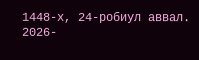1448-х, 24-робиул аввал.
2026-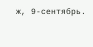ж, 9-сентябрь.